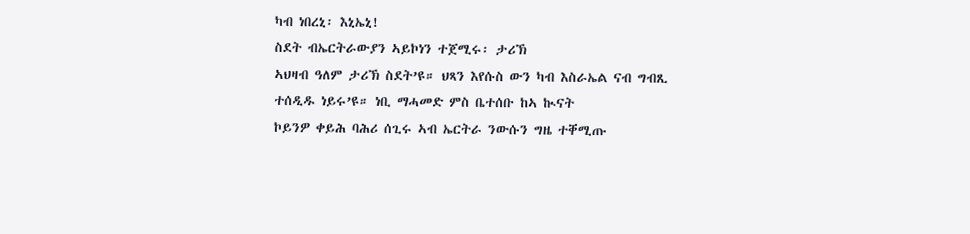ካብ ነበረኒ፡ እኒኤኒ!
ስደት ብኤርትራውያን ኣይኮነን ተጀሚሩ፡ ታሪኽ
ኣህዛብ ዓለም ታሪኽ ስደት’ዩ። ህጻን እየሱስ ውን ካብ እስራኤል ናብ ግብጺ ተሰዲዱ ነይሩ’ዩ። ነቢ ማሓመድ ምስ ቤተሰቡ ከኣ ኲናት
ኮይንዎ ቀይሕ ባሕሪ ሰጊሩ ኣብ ኤርትራ ንውሱን ግዜ ተቐሚጡ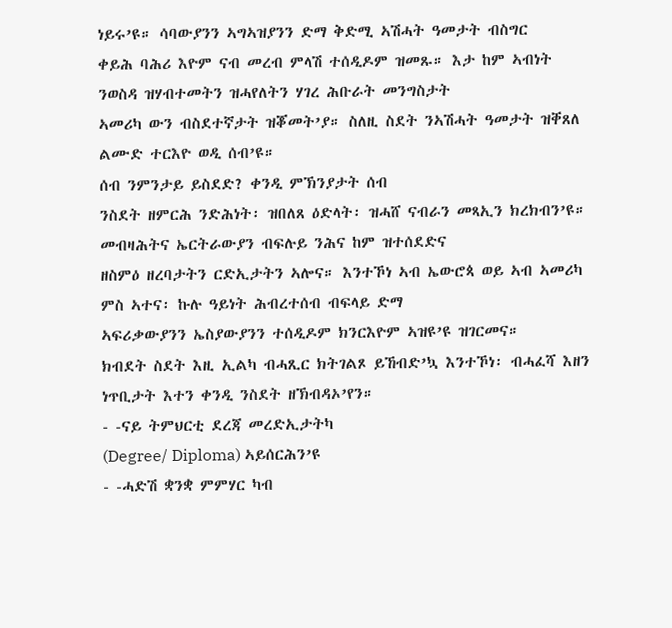ነይሩ’ዩ። ሳባውያንን ኣግኣዝያንን ድማ ቅድሚ ኣሽሓት ዓመታት ብስግር
ቀይሕ ባሕሪ እዮም ናብ መረብ ምላሽ ተሰዲዶም ዝመጹ። እታ ከም ኣብነት ንወስዳ ዝሃብተመትን ዝሓየለትን ሃገረ ሕቡራት መንግስታት
ኣመሪካ ውን ብስደተኛታት ዝቖመት’ያ። ስለዚ ስደት ንኣሽሓት ዓመታት ዝቐጸለ ልሙድ ተርእዮ ወዲ ሰብ’ዩ።
ሰብ ንምንታይ ይስደድ? ቀንዲ ምኽንያታት ሰብ
ንስደት ዘምርሕ ንድሕነት፡ ዝበለጸ ዕድላት፡ ዝሓሸ ናብራን መጻኢን ክረክብን’ዩ። መብዛሕትና ኤርትራውያን ብፍሉይ ንሕና ከም ዝተሰደድና
ዘስምዕ ዘረባታትን ርድኢታትን ኣሎና። እንተኾነ ኣብ ኤውሮጳ ወይ ኣብ ኣመሪካ ምስ ኣተና፡ ኩሉ ዓይነት ሕብረተሰብ ብፍላይ ድማ
ኣፍሪቃውያንን ኤስያውያንን ተሰዲዶም ክንርእዮም ኣዝዩ’ዩ ዝገርመና።
ክብደት ስደት እዚ ኢልካ ብሓጺር ክትገልጾ ይኸብድ’ኳ እንተኾነ፡ ብሓፈሻ እዘን
ነጥቢታት እተን ቀንዲ ንስደት ዘኽብዳኦ’የን።
- -ናይ ትምህርቲ ደረጃ መረድኢታትካ
(Degree/ Diploma) ኣይሰርሕን’ዩ
- -ሓድሽ ቋንቋ ምምሃር ካብ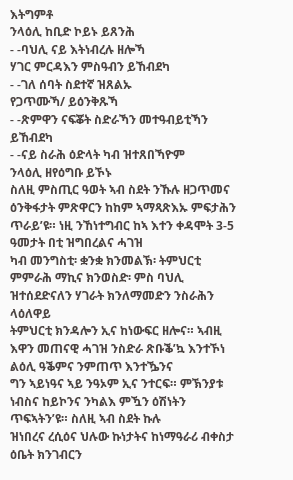እትግምቶ
ንላዕሊ ከቢድ ኮይኑ ይጸንሕ
- -ባህሊ ናይ እትነብረሉ ዘሎኻ
ሃገር ምርዳእን ምስዓብን ይኸብደካ
- -ገለ ሰባት ስደተኛ ዝጸልኡ
የጋጥሙኻ/ ይዕንቅጹኻ
- -ጽምዋን ናፍቖት ስድራኻን መተዓብይቲኻን
ይኸብደካ
- -ናይ ስራሕ ዕድላት ካብ ዝተጸበኻዮም
ንላዕሊ ዘየዕግቡ ይኾኑ
ስለዚ ምስጢር ዓወት ኣብ ስደት ንኹሉ ዘጋጥመና
ዕንቅፋታት ምጽዋርን ከከም ኣማጻጽእኡ ምፍታሕን ጥራይ’ዩ። ነዚ ንኸነተግብር ከኣ እተን ቀዳሞት 3-5 ዓመታት በቲ ዝግበረልና ሓገዝ
ካብ መንግስቲ፡ ቋንቋ ክንመልኽ፡ ትምህርቲ ምምራሕ ማኪና ክንወስድ፡ ምስ ባህሊ ዝተሰደድናለን ሃገራት ክንለማመድን ንስራሕን ላዕለዋይ
ትምህርቲ ክንዳሎን ኢና ከነውፍር ዘሎና። ኣብዚ እዋን መጠናዊ ሓገዝ ንስድራ ጽቡቕ’ኳ እንተኾነ ልዕሊ ዓቕምና ንምጠጥ እንተዄንና
ግን ኣይነዓና ኣይ ንዓኦም ኢና ንተርፍ። ምኽንያቱ ነብስና ከይኮንና ንካልእ ምዃን ዕሽነትን ጥፍኣትን’ዩ። ስለዚ ኣብ ስደት ኩሉ
ዝነበረና ረሲዕና ህሉው ኩነታትና ከነማዓራሪ ብቀስታ ዕቤት ክንገብርን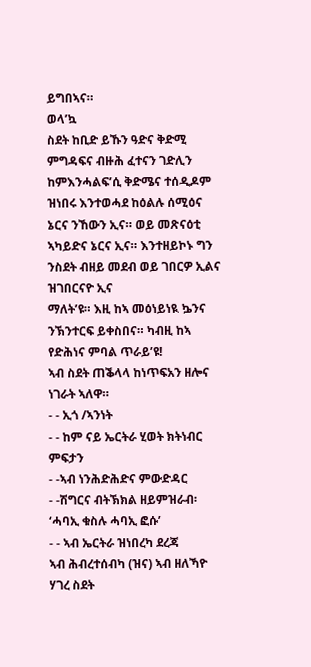ይግበኣና።
ወላ’ኳ
ስደት ከቢድ ይኹን ዓድና ቅድሚ ምግዳፍና ብዙሕ ፈተናን ገድሊን ከምእንሓልፍ’ሲ ቅድሜና ተሰዲዶም ዝነበሩ እንተወሓደ ከዕልሉ ሰሚዕና
ኔርና ንኸውን ኢና። ወይ መጽናዕቲ ኣካይድና ኔርና ኢና። እንተዘይኮኑ ግን ንስደት ብዘይ መደብ ወይ ገበርዎ ኢልና ዝገበርናዮ ኢና
ማለት’ዩ። እዚ ከኣ መዕነይነዪ ኴንና ንኽንተርፍ ይቀስበና። ካብዚ ከኣ የድሕነና ምባል ጥራይ’ዩ!
ኣብ ስደት ጠቕላላ ከነጥፍአን ዘሎና ነገራት ኣለዋ።
- - ኢጎ /ኣንነት
- - ከም ናይ ኤርትራ ሂወት ክትነብር
ምፍታን
- -ኣብ ነንሕድሕድና ምውድዳር
- -ሽግርና ብትኽክል ዘይምዝራብ፡
‘ሓባኢ ቁስሉ ሓባኢ ፎሱ’
- - ኣብ ኤርትራ ዝነበረካ ደረጃ
ኣብ ሕብረተሰብካ (ዝና) ኣብ ዘለኻዮ ሃገረ ስደት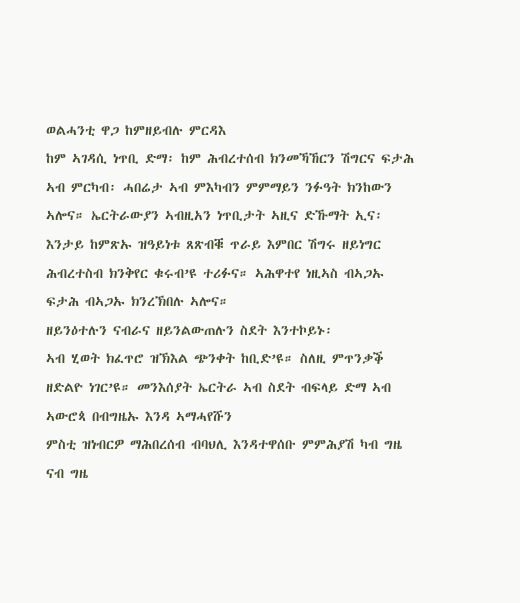ወልሓንቲ ዋጋ ከምዘይብሉ ምርዳእ
ከም ኣገዳሲ ነጥቢ ድማ፡ ከም ሕብረተሰብ ክንመኻኸርን ሽግርና ፍታሕ ኣብ ምርካብ፡ ሓበሬታ ኣብ ምእካብን ምምማይን ንፉዓት ክንከውን ኣሎና። ኤርትራውያን ኣብዚአን ነጥቢታት ኣዚና ድኹማት ኢና፡ እንታይ ከምጽኡ ዝዓይነቱ ጸጽብቑ ጥራይ እምበር ሽግሩ ዘይነግር ሕብረተስብ ክንቅየር ቁሩብ’ዩ ተሪፉና። ኣሕዋተየ ነዚኣስ ብኣጋኡ ፍታሕ ብኣጋኡ ክንረኽበሉ ኣሎና።
ዘይንዕተሉን ናብራና ዘይንልውጠሉን ስደት እንተኮይኑ፡
ኣብ ሂወት ክፈጥሮ ዝኽእል ጭንቀት ከቢድ’ዩ። ስለዚ ምጥንቃቕ ዘድልዮ ነገር’ዩ። መንእሰያት ኤርትራ ኣብ ስደት ብፍላይ ድማ ኣብ ኣውሮጳ በብግዜኡ እንዳ ኣማሓየሹን
ምስቲ ዝነብርዎ ማሕበረሰብ ብባህሊ እንዳተዋሰቡ ምምሕያሽ ካብ ግዜ ናብ ግዜ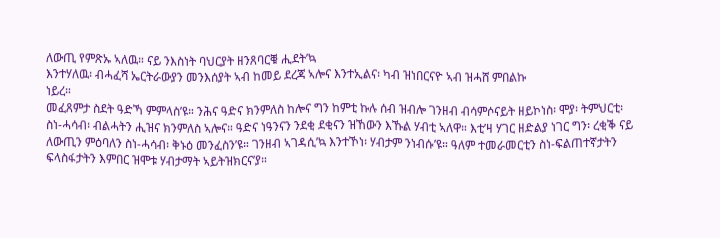ለውጢ የምጽኡ ኣለዉ። ናይ ንእስነት ባህርያት ዘንጸባርቑ ሒደት’ኳ
እንተሃለዉ፡ ብሓፈሻ ኤርትራውያን መንእሰያት ኣብ ከመይ ደረጃ ኣሎና እንተኢልና፡ ካብ ዝነበርናዮ ኣብ ዝሓሸ ምበልኩ
ነይረ።
መፈጸምታ ስደት ዓድኻ ምምላስ’ዩ። ንሕና ዓድና ክንምለስ ከሎና ግን ከምቲ ኩሉ ሰብ ዝብሎ ገንዘብ ብሳምሶናይት ዘይኮነስ፡ ሞያ፡ ትምህርቲ፡ ስነ-ሓሳብ፡ ብልሓትን ሒዝና ክንምለስ ኣሎና። ዓድና ነዓንናን ንደቂ ደቂናን ዝኸውን እኹል ሃብቲ ኣለዋ። እቲ’ዛ ሃገር ዘድልያ ነገር ግን፡ ረቂቕ ናይ ለውጢን ምዕባለን ስነ-ሓሳብ፡ ቅኑዕ መንፈስን’ዩ። ገንዘብ ኣገዳሲ’ኳ እንተኾነ፡ ሃብታም ንነብሱ’ዩ። ዓለም ተመራመርቲን ስነ-ፍልጠተኛታትን ፍላስፋታትን እምበር ዝሞቱ ሃብታማት ኣይትዝክርና’ያ።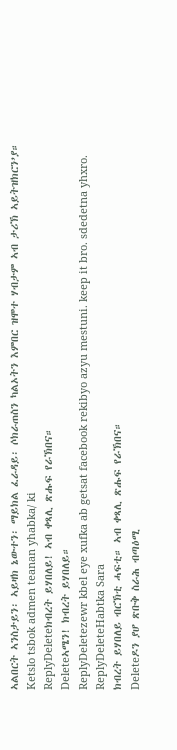ኣልበርት ኣንስታይን፡ ኣይዛክ ኔውተን፡ ማይክል ፈራዳይ፡ ሶክራጠስን ካልኦትን እምበር ዝሞተ ሃብታም ኣብ ታሪኽ ኣይትዝክርን’ያ።
Ketslo tsbok admen teanan yhabka/ ki
ReplyDeleteክብረት ይሃበለይ! ኣብ ቀጻሊ ጽሑፍ የራኽበና።
Deleteኣሜን! ክብረት ይሃበለይ።
ReplyDeletezewr kbel eye xufka ab getsat facebook rekibyo azyu mestuni. keep it bro. sdedetna yhxro.
ReplyDeleteHabtka Sara
ክብረት ይሃበለይ ብርኽቲ ሓፍቲ። ኣብ ቀጻሊ ጽሑፍ የራኽበና።
Deleteዶን ያሆ ጽቡቅ ስራሕ ብጣዕሚ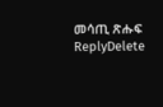መሳጢ ጽሑፍ
ReplyDelete